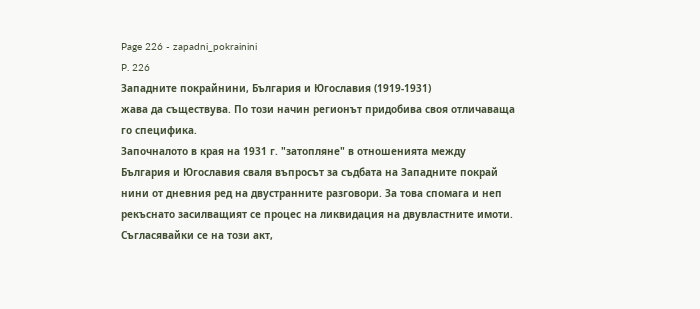Page 226 - zapadni_pokrainini
P. 226
Западните покрайнини, България и Югославия (1919-1931)
жава да съществува. По този начин регионът придобива своя отличаваща
го специфика.
Започналото в края на 1931 г. "затопляне" в отношенията между
България и Югославия сваля въпросът за съдбата на Западните покрай
нини от дневния ред на двустранните разговори. За това спомага и неп
рекъснато засилващият се процес на ликвидация на двувластните имоти.
Съгласявайки се на този акт,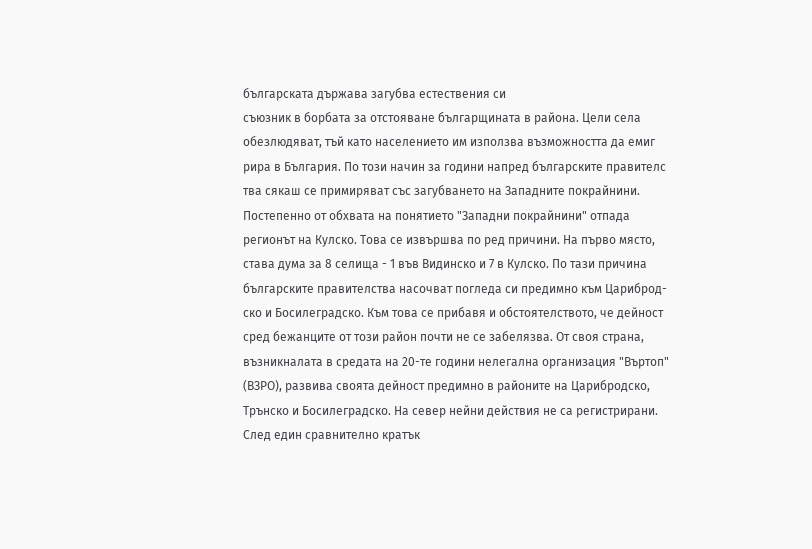българската държава загубва естествения си
съюзник в борбата за отстояване българщината в района. Цели села
обезлюдяват, тъй като населението им използва възможността да емиг
рира в България. По този начин за години напред българските правителс
тва сякаш се примиряват със загубването на Западните покрайнини.
Постепенно от обхвата на понятието "Западни покрайнини" отпада
регионът на Кулско. Това се извършва по ред причини. На първо място,
става дума за 8 селища - 1 във Видинско и 7 в Кулско. По тази причина
българските правителства насочват погледа си предимно към Цариброд-
ско и Босилеградско. Към това се прибавя и обстоятелството, че дейност
сред бежанците от този район почти не се забелязва. От своя страна,
възникналата в средата на 20-те години нелегална организация "Въртоп"
(ВЗРО), развива своята дейност предимно в районите на Царибродско,
Трънско и Босилеградско. На север нейни действия не са регистрирани.
След един сравнително кратък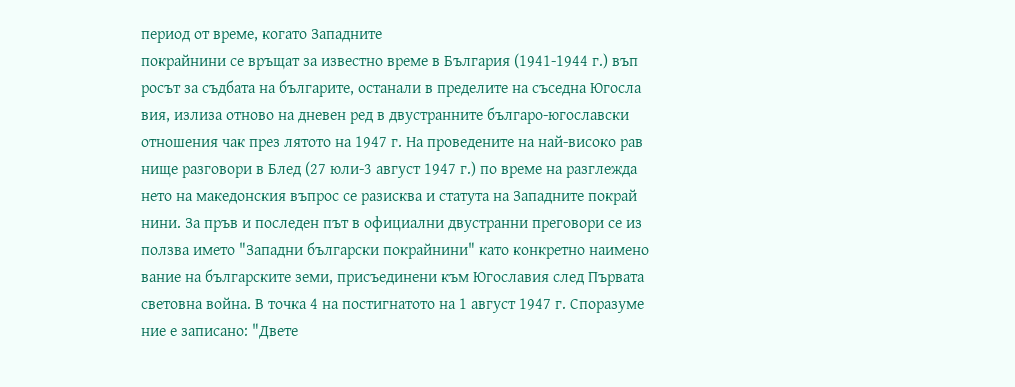период от време, когато Западните
покрайнини се връщат за известно време в България (1941-1944 г.) въп
росът за съдбата на българите, останали в пределите на съседна Югосла
вия, излиза отново на дневен ред в двустранните българо-югославски
отношения чак през лятото на 1947 г. На проведените на най-високо рав
нище разговори в Блед (27 юли-3 август 1947 г.) по време на разглежда
нето на македонския въпрос се разисква и статута на Западните покрай
нини. За пръв и последен път в официални двустранни преговори се из
ползва името "Западни български покрайнини" като конкретно наимено
вание на българските земи, присъединени към Югославия след Първата
световна война. В точка 4 на постигнатото на 1 август 1947 г. Споразуме
ние е записано: "Двете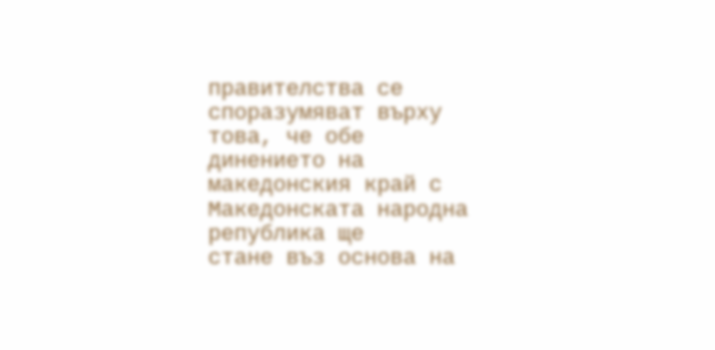правителства се споразумяват върху това, че обе
динението на македонския край с Македонската народна република ще
стане въз основа на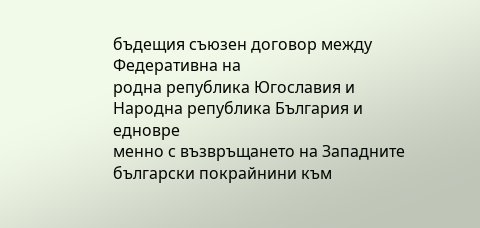бъдещия съюзен договор между Федеративна на
родна република Югославия и Народна република България и едновре
менно с възвръщането на Западните български покрайнини към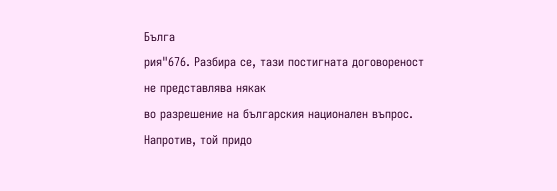Бълга
рия"676. Разбира се, тази постигната договореност не представлява някак
во разрешение на българския национален въпрос. Напротив, той придо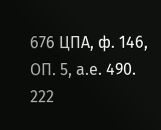676 ЦПА, ф. 146, ОП. 5, а.е. 490.
222